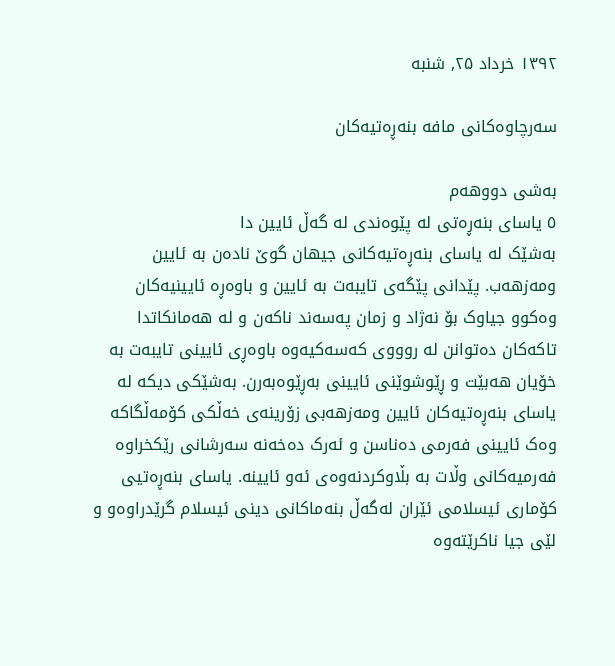۱۳۹۲ خرداد ۲۵, شنبه

سەرچاوەکانی مافە بنەڕەتیەکان

بەشی دووهەم
٥ یاسای بنەڕەتی لە پێوەندی لە گەڵ ئایین دا
بەشێک لە یاسای بنەڕەتیەکانی جیهان گوێ نادەن بە ئایین ومەزهەب. پێدانی پێگەی تایبەت بە ئایین و باوەڕە ئایینیەکان وەکوو جیاوک بۆ نەژاد و زمان پەسەند ناکەن و لە هەمانکاتدا تاکەکان دەتوانن لە روووی کەسەکیەوە باوەڕی ئایینی تایبەت بە خۆیان هەبێت و ڕێوشوێنی ئایینی بەڕێوەبەرن. بەشێکی دیکە لە یاسای بنەڕەتیەکان ئایین ومەزهەبی زۆرینەی خەڵکی کۆمەڵگاکە وەک ئایینی فەرمی دەناسن و ئەرک دەخەنە سەرشانی رێکخراوە فەرمیەکانی وڵات بە بڵاوکردنەوەی ئەو ئایینە. یاسای بنەڕەتیی كۆماری ئیسلامی ئێران لەگەڵ بنەماكانی دینی ئیسلام گرێدراوەو و لێی جیا ناكرێتەوە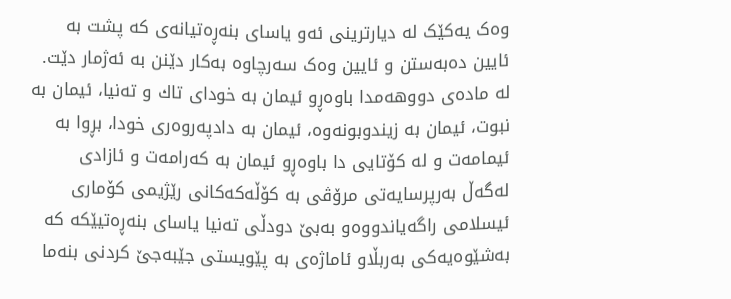وەک یەکێک لە دیارترینی ئەو یاسای بنەڕەتیانەی کە پشت بە ئایین دەبەستن و ئایین وەک سەرچاوە بەکار دێنن بە ئەژمار دێت.
لە مادەی دووهەمدا باوەڕو ئیمان بە خودای تاك و تەنیا، ئیمان بە نبوت، ئیمان بە زیندوبونەوە، ئیمان بە دادپەروەری خودا، بڕوا بە ئیمامەت و لە كۆتایی دا باوەڕو ئیمان بە كەرامەت و ئازادی لەگەڵ بەرپرسایەتی مرۆڤی بە كۆڵەكەكانی رێژیمی کۆماری ئیسلامی راگەیاندووەو بەبێ دودڵی تەنیا یاسای بنەڕەتیێكە کە بەشێوەیەكی بەربڵاو ئاماژەی بە پێویستی جێبەجێ كردنی بنەما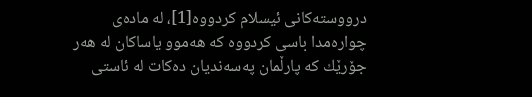درووستەكانی ئیسلام کردووە[1]، لە مادەی چوارەمدا باسی كردووە كە هەموو یاساكان لە هەر جۆرێك كە پارڵمان پەسەندیان دەكات لە ئاستی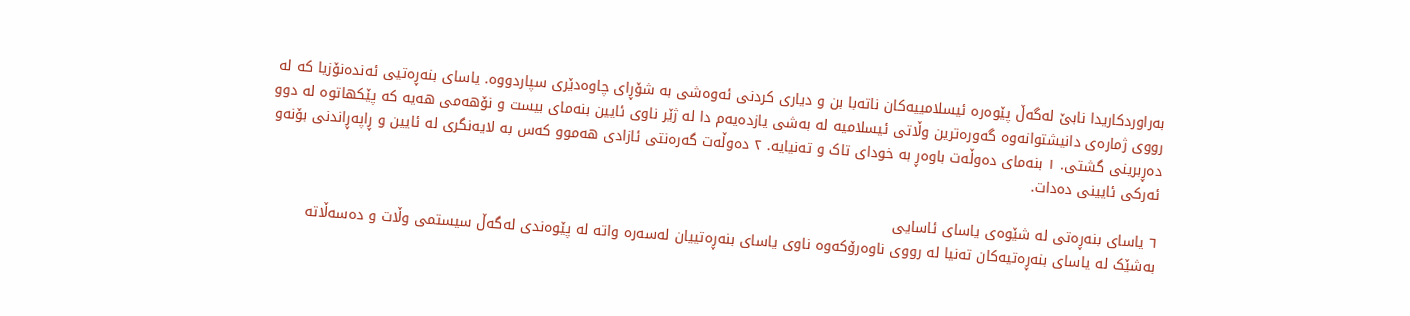بەراوردكاریدا نابێ لەگەڵ پێوەرە ئیسلامییەكان ناتەبا بن و دیاری كردنی ئەوەشی بە شۆڕای چاوەدێری سپاردووە. یاسای بنەڕەتیی ئەندەنۆزیا کە لە رووی ژمارەی دانیشتوانەوە گەورەترین وڵاتی ئیسلامیە لە بەشی یازدەیەم دا لە ژێر ناوی ئایین بنەمای بیست و نۆهەمی هەیە کە پێکهاتوە لە دوو دەڕبرینی گشتی. ١ بنەمای دەوڵەت باوەڕ بە خودای تاک و تەنیایە. ٢ دەوڵەت گەرەنتی ئازادی هەموو کەس بە لایەنگری لە ئایین و ڕاپەڕاندنی بۆنەو ئەرکی ئایینی دەدات.

٦ یاسای بنەڕەتی لە شێوەی یاسای ئاسایی
بەشێک لە یاسای بنەڕەتیەکان تەنیا لە رووی ناوەرۆکەوە ناوی یاسای بنەڕەتییان لەسەرە واتە لە پێوەندی لەگەڵ سیستمی وڵات و دەسەڵاتە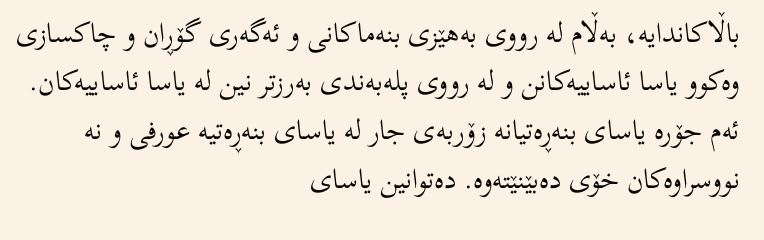باڵاکاندایە، بەڵام لە رووی بەهێزی بنەماکانی و ئەگەری گۆڕان و چاکسازی وەکوو یاسا ئاساییەکانن و لە رووی پلەبەندی بەرزتر نین لە یاسا ئاساییەکان. ئەم جۆرە یاسای بنەڕەتیانە زۆربەی جار لە یاسای بنەڕەتیە عورفی و نە نووسراوەکان خۆی دەبێنێتەوە. دەتوانین یاسای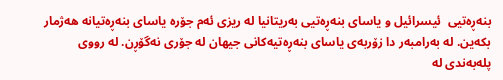بنەڕەتیی  ئیسرائیل و یاسای بنەڕەتیی بەریتانیا لە ریزی ئەم جۆرە یاسای بنەڕەتیانە هەژمار بکەین. لە بەرامبەر دا زۆربەی یاسای بنەڕەتیەکانی جیهان لە جۆری نەگۆڕن. لە رووی پلەبەندی لە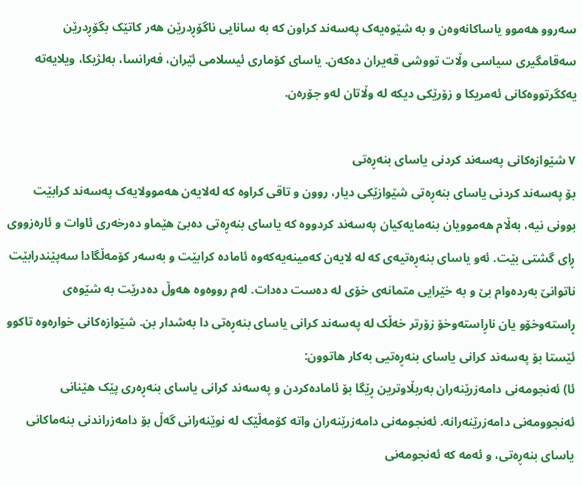سەروو هەموو یاساکانەوەن و بە شێوەیەک پەسەند کراون کە بە سانایی ناگۆڕدرێن هەر کاتێک بگۆڕدرێن سەقامگیری سیاسی وڵات تووشی قەیران دەکەن. یاسای کۆماری ئیسلامی ئێران، فەرانسا، بەلژیکا، ویلایەتە یەکگرتووەکانی ئەمریکا و زۆرێکی دیکە لە وڵاتان لەو جۆرەن.

٧ شێوازەکانی پەسەند کردنی یاسای بنەڕەتی
بۆ پەسەند کردنی یاسای بنەڕەتی شێوازێکی دیار، روون و تاقی کراوە کە لەلایەن هەموولایەک پەسەند کرابێت بوونی نیە، بەڵام هەموویان بنەمایەکیان پەسەند کردووە کە یاسای بنەڕەتی دەبێ هێماو دەرخەری ئاوات و ئارەزووی ڕای گشتی بێت. ئەو یاسای بنەڕەتیەی کە لە لایەن کەمینەیەکەوە ئامادە کرابێت و بەسەر کۆمەڵگادا سەپێندرابێت ناتوانێ بەردەوام بێ و بە خێرایی متمانەی خۆی لە دەست دەدات. لەم رووەوە هەوڵ دەدرێت بە شێوەی ڕاستەوخۆو یان ناڕاستەوخۆ زۆرتر خەڵک لە پەسەند کرانی یاسای بنەڕەتی دا بەشدار بن. شێوازەکانی خوارەوە تاکوو ئێستا بۆ پەسەند کرانی یاسای بنەڕەتیی بەکار هاتوون:
ئا) ئەنجومەنی دامەزرێنەران بەربڵاوترین ڕێگا بۆ ئامادەکردن و پەسەند کرانی یاسای بنەڕەری پێک هێنانی ئەنجوومەنی دامەزرێنەرانە. ئەنجومەنی دامەزرێنەران واتە کۆمەڵێک لە نوێنەرانی گەڵ بۆ دامەزراندنی بنەماکانی یاسای بنەڕەتی، و ئەمە کە ئەنجومەنی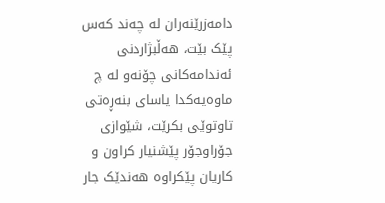دامەزرێنەران لە چەند کەس پێک بێت، هەڵبژاردنی ئەندامەکانی چۆنەو لە چ ماوەیەکدا یاسای بنەڕەتی تاوتوێی بکرێت، شێوازی جۆراوجۆر پێشنیار کراون و کاریان پێکراوە هەندێک جار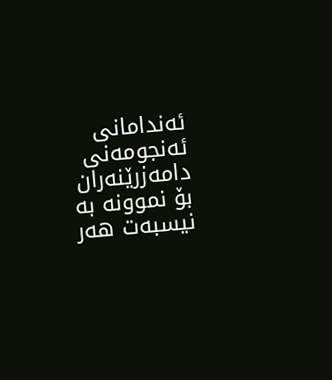ئەندامانی ئەنجومەنی دامەزرێنەران بۆ نموونە بە نیسبەت هەر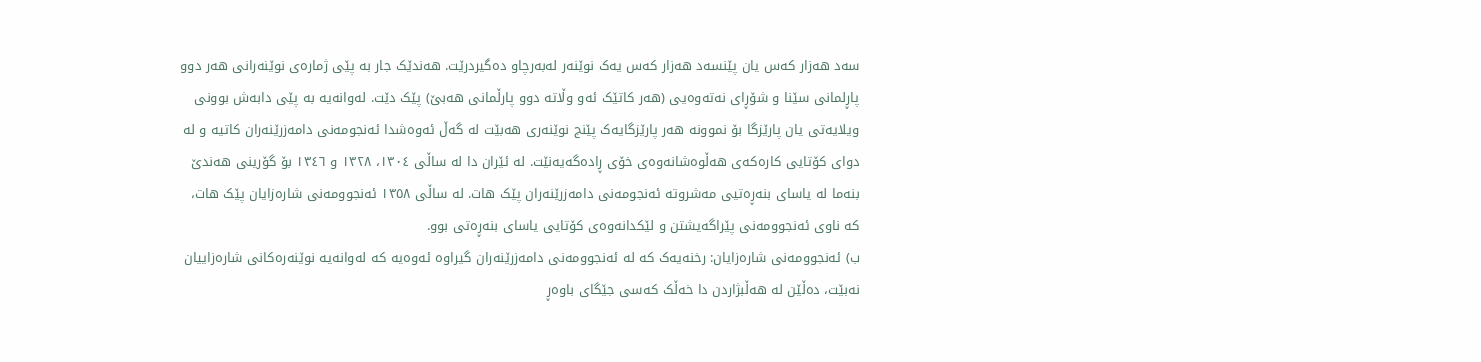سەد هەزار کەس یان پێنسەد هەزار کەس یەک نوێنەر لەبەرچاو دەگیردرێت. هەندێک جار بە پێی ژمارەی نوێنەرانی هەر دوو پاڕلمانی سێنا و شۆڕای نەتەوەیی (هەر کاتێک ئەو وڵاتە دوو پارڵمانی هەبێ) پێک دێت. لەوانەیە بە پێی دابەش بوونی ویلایەتی یان پارێزگا بۆ نموونە هەر پارێزگایەک پێنج نوێنەری هەبێت لە گەڵ ئەوەشدا ئەنجومەنی دامەزرێنەران کاتیە و لە دوای کۆتایی کارەکەی هەڵوەشانەوەی خۆی ڕادەگەیەنێت. لە ئێران دا لە ساڵی ١٣٠٤، ١٣٢٨ و ١٣٤٦ بۆ گۆرینی هەندێ بنەما لە یاسای بنەڕەتیی مەشروتە ئەنجومەنی دامەزرێنەران پێک هات. لە ساڵی ١٣٥٨ ئەنجوومەنی شارەزایان پێک هات، کە ناوی ئەنجوومەنی پێراگەیشتن و لێکدانەوەی کۆتایی یاسای بنەڕەتی بوو.
ب) ئەنجوومەنی شارەزایان: رخنەیەک کە لە ئەنجوومەنی دامەزرێنەران گیراوە ئەوەیە کە لەوانەیە نوێنەرەکانی شارەزاییان نەبێت، دەڵێن لە هەڵبژاردن دا خەڵک کەسی جێگای باوەڕ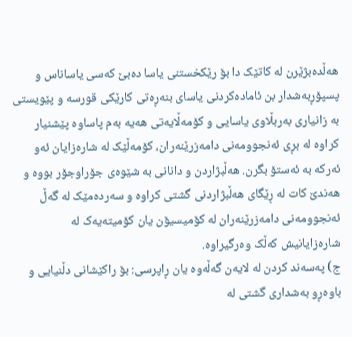هەڵدەبژێرن لە کاتێک دا بۆ رێکخستنی یاسا دەبێ کەسی یاساناس و پسپۆڕبەشدار بن ئامادەکردنی یاسای بنەڕەتی کارێکی قورسە و پێویستی بە زانیاری بەربڵاوی یاسایی و کۆمەڵایەتی هەیە بەم پاساوە پێشنیار کراوە لە بڕی ئەنجوومەنی دامەزرێنەران، کۆمەڵێک لە شارەزایان ئەو ئەرکە بە ئەستۆ بگرن. هەڵبژاردن و دانانی بە شێوەی جۆراوجۆر بووە و هەندێ کات لە ڕێگای هەڵبژاردنی گشتی کراوە و سەردەمێک لە گەڵ ئەنجوومەنی دامەزرێنەران لە کۆمیسیۆن یان کۆمیتەیەک لە شارەزایانیش کەڵک وەرگیراوە.
ج) پەسەند کردن لە لایەن گەڵەوە یان ڕاپرسی: بۆ راکێشانی دڵنیایی و باوەڕو بەشداری گشتی لە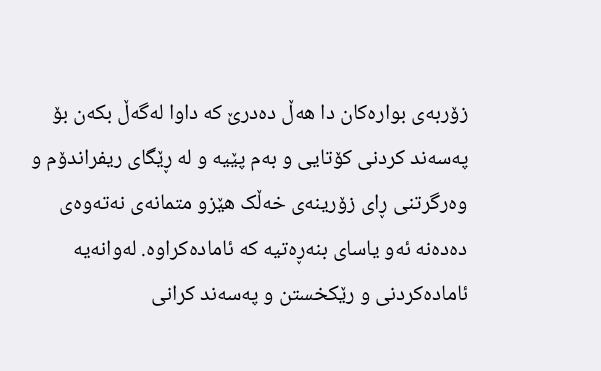زۆربەی بوارەکان دا هەڵ دەدرێ کە داوا لەگەڵ بکەن بۆ پەسەند کردنی کۆتایی و بەم پێیە و لە ڕێگای ریفراندۆم و وەرگرتنی ڕای زۆرینەی خەڵک هێزو متمانەی نەتەوەی دەدەنە ئەو یاسای بنەڕەتیە کە ئامادەکراوە. لەوانەیە ئامادەکردنی و رێکخستن و پەسەند کرانی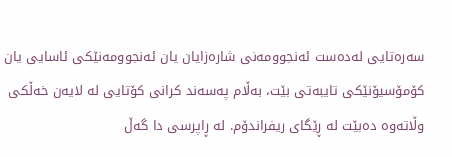سەرەتایی لەدەست ئەنجوومەنی شارەزایان یان ئەنجوومەنێکی ئاسایی یان کۆمۆسیۆنێکی تایبەتی بێت، بەڵام پەسەند کرانی کۆتایی لە لایەن خەڵکی وڵاتەوە دەبێت لە ڕێگای ریفراندۆم. لە ڕاپرسی دا گەڵ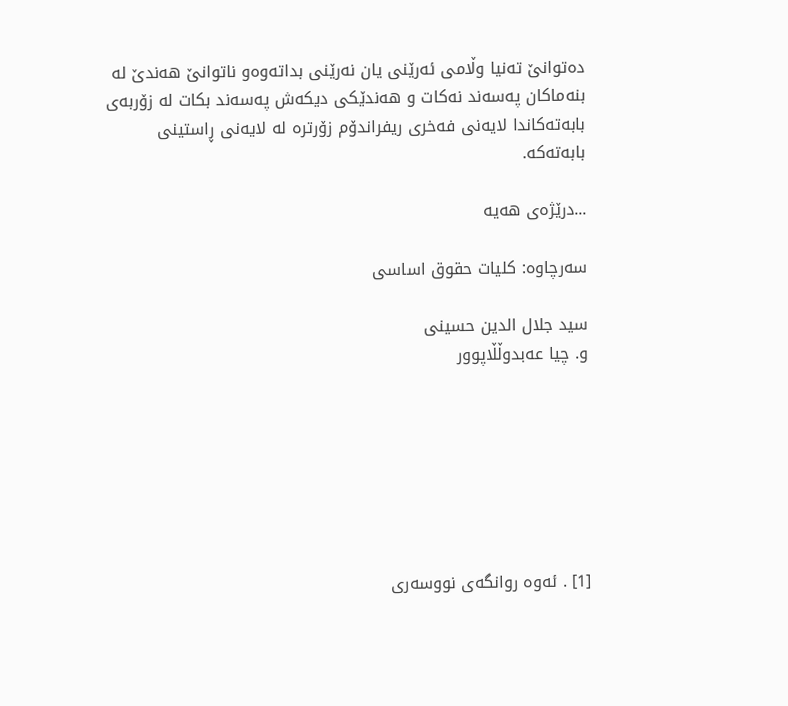دەتوانێ تەنیا وڵامی ئەرێنی یان نەرێنی بداتەوەو ناتوانێ هەندێ لە بنەماکان پەسەند نەکات و هەندێکی دیکەش پەسەند بکات لە زۆربەی بابەتەکاندا لایەنی فەخری ریفراندۆم زۆرترە لە لایەنی ڕاستینی بابەتەکە.

...درێژەی هەیە

سەرچاوە: کلیات حقوق اساسی

سید جلال الدین حسینی
و. چیا عەبدوڵڵاپوور







[1] . ئەوە روانگەی نووسەری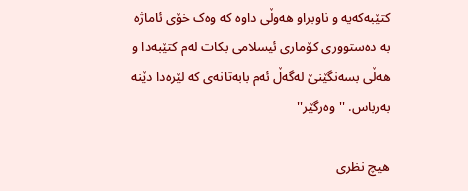کتێبەکەیە و ناوبراو هەوڵی داوە کە وەک خۆی ئاماژە بە دەستووری کۆماری ئیسلامی بکات لەم کتێبەدا و هەڵی بسەنگێنێ لەگەڵ ئەم بابەتانەی کە لێرەدا دێنە بەرباس. ''وەرگێر''

هیچ نظری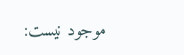موجود نیست: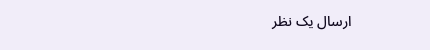ارسال یک نظر